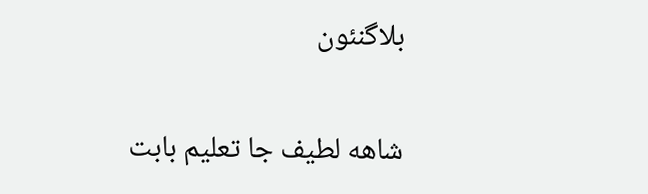بلاگنئون

شاھه لطيف جا تعليم بابت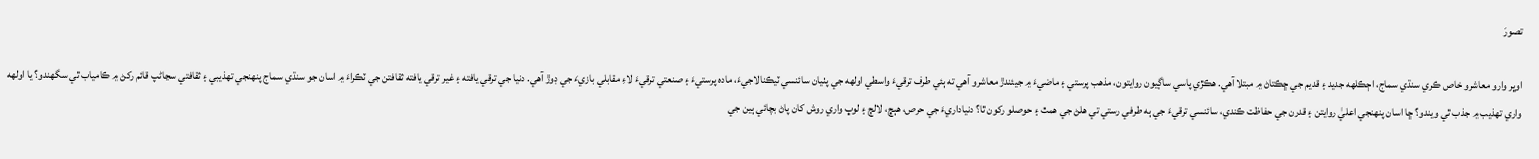تصورَ

اوڀر وارو معاشرو خاص ڪري سنڌي سماج، اڄڪلهه جديد ۽ قديم جي ڇڪتاڻ ۾ مبتلا آهي. هڪڙي پاسي ساڳيون روايتون، مذهب پرستي ۽ ماضيءَ ۾ جيئندڙ معاشرو آهي ته ٻئي طرف ترقيءَ واسطي اولهه جي پٺيان سائنسي ٽيڪنالاجيءَ، ماده پرستيءَ ۽ صنعتي ترقيءَ لاءِ مقابلي بازيءَ جي ڊوڙ آهي. دنيا جي ترقي يافته ۽ غير ترقي يافته ثقافتن جي ٽڪراءَ ۾ اسان جو سنڌي سماج پنهنجي تهذيبي ۽ ثقافتي سڃاڻپ قائم رکڻ ۾ ڪامياب ٿي سگھندو؟ يا اولهه واري تهذيب ۾ جذب ٿي ويندو؟ ڇا اسان پنهنجي اعليٰ روايتن ۽ قدرن جي حفاظت ڪندي، سائنسي ترقيءَ جي ٻه طرفي رستي تي هلڻ جي همٿ ۽ حوصلو رکون ٿا؟ دنياداريءَ جي حرص، هٻڇ، لالچ ۽ لوڀ واري روش کان پاڻ بچائي ٻين جي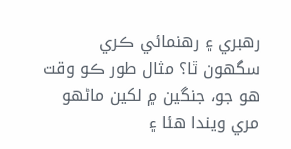رهبري ۽ رهنمائي ڪري سگھون ٿا؟ مثال طور ڪو وقت هو جو، جنگين ۾ لکين ماڻهو مري ويندا هئا ۽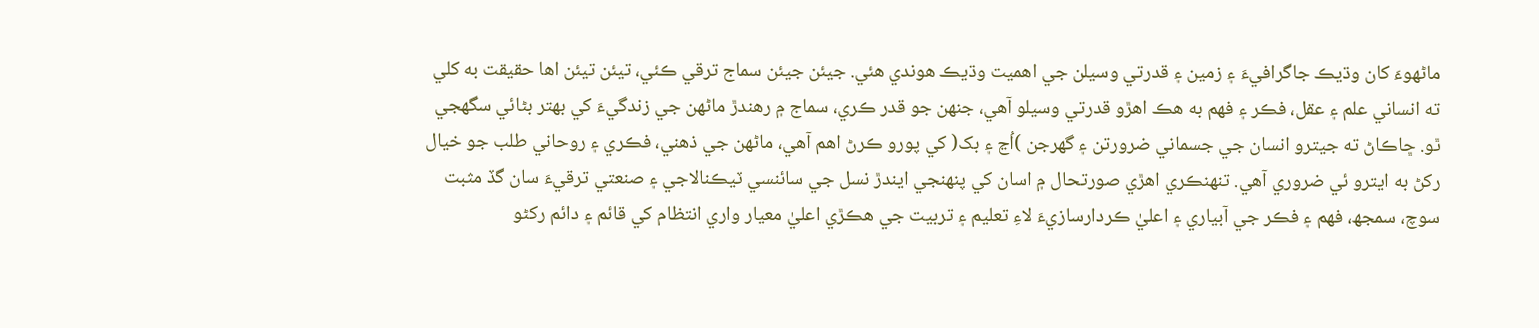ماڻهوءَ کان وڌيڪ جاگرافيءَ ۽ زمين ۽ قدرتي وسيلن جي اهميت وڌيڪ هوندي هئي. جيئن جيئن سماج ترقي ڪئي، تيئن تيئن اها حقيقت به کلي ته انساني علم ۽ عقل، فڪر ۽ فهم به هڪ اهڙو قدرتي وسيلو آهي، جنهن جو قدر ڪري، سماج ۾ رهندڙ ماڻهن جي زندگيءَ کي بھتر بڻائي سگھجي ٿو. ڇاڪاڻ ته جيترو انسان جي جسماني ضرورتن ۽ گھرجن )اُڃ ۽ بک( کي پورو ڪرڻ اهم آهي، ماڻهن جي ذهني، فڪري ۽ روحاني طلب جو خيال رکڻ به ايترو ئي ضروري آهي. تنهنڪري اهڙي صورتحال ۾ اسان کي پنهنجي ايندڙ نسل جي سائنسي ٽيڪنالاجي ۽ صنعتي ترقيءَ سان گڏ مثبت سوچ، سمجھ، فهم ۽ فڪر جي آبياري ۽ اعليٰ ڪردارسازيءَ لاءِ تعليم ۽ تربيت جي هڪڙي اعليٰ معيار واري انتظام کي قائم ۽ دائم رکڻو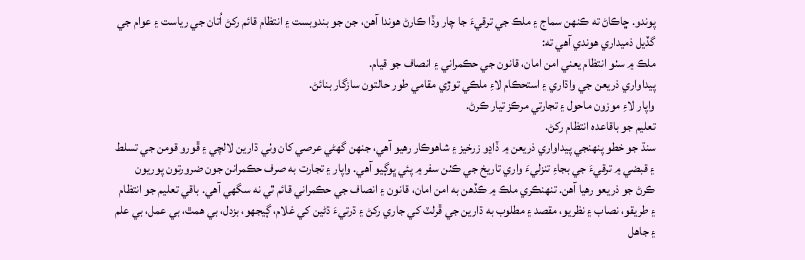پوندو. ڇاڪاڻ ته ڪنهن سماج ۽ ملڪ جي ترقيءَ جا چار وڏا ڪارڻ هوندا آهن، جن جو بندوبست ۽ انتظام قائم رکڻ اُتان جي رياست ۽ عوام جي گڏيل ذميداري هوندي آهي ته:
ملڪ ۾ سٺو انتظام يعني امن امان، قانون جي حڪمراني ۽ انصاف جو قيام.
پيداواري ذريعن جي واڌاري ۽ استحڪام لاءِ ملڪي توڙي مقامي طور حالتون سازگار بنائڻ.
واپار لاءِ موزون ماحول ۽ تجارتي مرڪز تيار ڪرڻ.
تعليم جو باقاعده انتظام رکڻ.
سنڌ جو خطو پنهنجي پيداواري ذريعن ۾ ڏاڍو زرخيز ۽ شاهوڪار رهيو آهي، جنهن گھڻي عرصي کان وٺي ڌارين لالچي ۽ ڦورو قومن جي تسلط ۽ قبضي ۾ ترقيءَ جي بجاءِ تنزليءَ واري تاريخ جي ڪٺن سفر ۾ پئي ڀوڳيو آهي. واپار ۽ تجارت به صرف حڪمرانن جون ضرورتون پوريون ڪرڻ جو ذريعو رهيا آهن. تنهنڪري ملڪ ۾ ڪڏهن به امن امان، قانون ۽ انصاف جي حڪمراني قائم ٿي نه سگھي آهي. باقي تعليم جو انتظام ۽ طريقو، نصاب ۽ نظريو، مقصد ۽ مطلوب به ڌارين جي ڦرلٽ کي جاري رکڻ ۽ ڌرتيءَ ڌڻين کي غلام، ڳيجھو، بزدل، بي همٿ، بي عمل، بي علم ۽ جاهل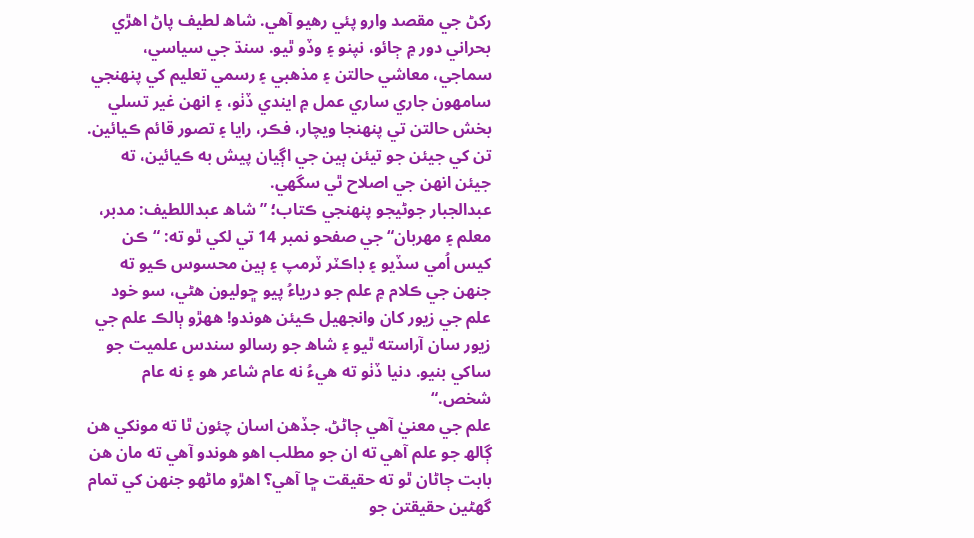رکڻ جي مقصد وارو پئي رهيو آهي. شاھ لطيف پاڻ اهڙي بحراني دور ۾ ڄائو، نپنو ۽ وڏو ٿيو. سنڌ جي سياسي، سماجي، معاشي حالتن ۽ مذهبي ۽ رسمي تعليم کي پنهنجي سامھون جاري ساري عمل ۾ ايندي ڏٺو، ۽ انھن غير تسلي بخش حالتن تي پنهنجا ويچار، فڪر، رايا ۽ تصور قائم ڪيائين. تن کي جيئن جو تيئن ٻين جي اڳيان پيش به ڪيائين، ته جيئن انهن جي اصلاح ٿي سگھي.
عبدالجبار جوڻيجو پنهنجي ڪتاب؛ ”شاھ عبداللطيف: مدبر، معلم ۽ مهربان“ جي صفحو نمبر 14 تي لکي ٿو ته: “ڪن کيس اُمي سڏيو ۽ ڊاڪٽر ٽرمپ ۽ ٻين محسوس ڪيو ته جنهن جي ڪلام ۾ علم جو درياءُ پيو ڇوليون هڻي، سو خود علم جي زيور کان وانجھيل ڪيئن هوندو! ههڙو ٻالڪ علم جي زيور سان آراسته ٿيو ۽ شاھ جو رسالو سندس علميت جو ساکي بنيو. دنيا ڏٺو ته هيءُ نه عام شاعر هو ۽ نه عام شخص.“
علم جي معنيٰ آهي ڄاڻڻ. جڏهن اسان چئون ٿا ته مونکي هن ڳالھ جو علم آهي ته ان جو مطلب اهو هوندو آهي ته مان هن بابت ڄاڻان ٿو ته حقيقت ڇا آهي؟ اهڙو ماڻهو جنهن کي تمام گھڻين حقيقتن جو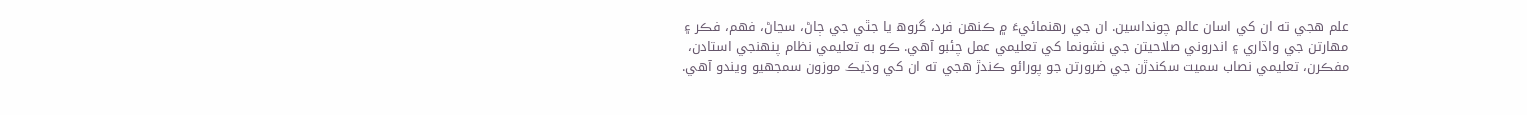علم هجي ته ان کي اسان عالم چونداسين. ان جي رهنمائيءَ ۾ ڪنهن فرد، گروھ يا جٿي جي ڄاڻ، سڃاڻ، فهم، فڪر ۽ مهارتن جي واڌاري ۽ اندروني صلاحيتن جي نشونما کي تعليمي عمل چئبو آهي. ڪو به تعليمي نظام پنهنجي استادن، مفڪرن، تعليمي نصاب سميت سکندڙن جي ضرورتن جو پورائو ڪندڙ هجي ته ان کي وڌيڪ موزون سمجھيو ويندو آهي.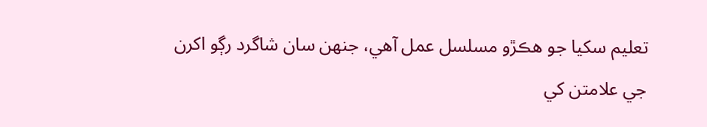تعليم سکيا جو هڪڙو مسلسل عمل آهي، جنهن سان شاگرد رڳو اکرن جي علامتن کي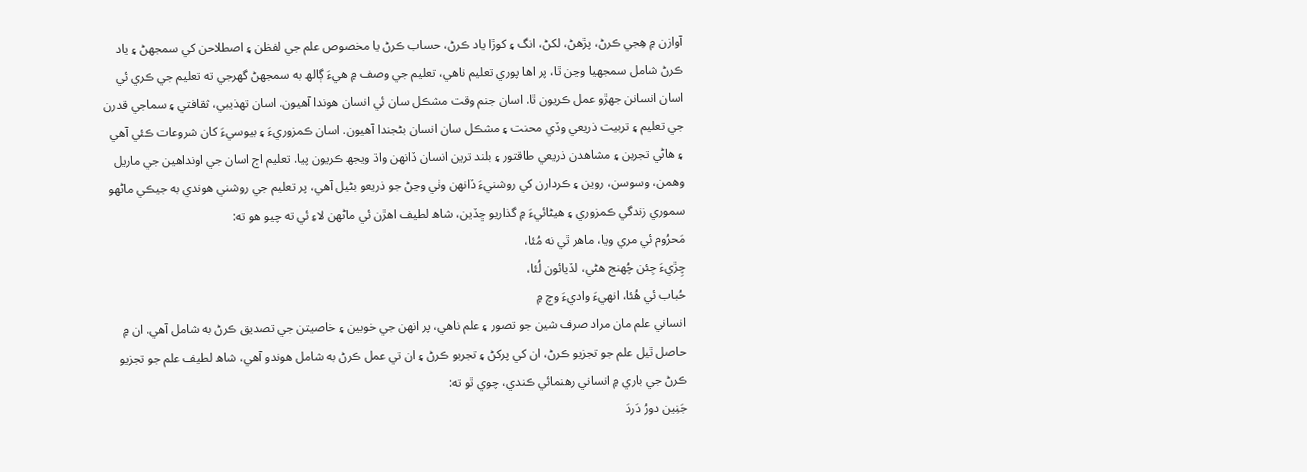آوازن ۾ هِجي ڪرڻ، پڙهڻ، لکڻ، انگ ۽ کوڙا ياد ڪرڻ، حساب ڪرڻ يا مخصوص علم جي لفظن ۽ اصطلاحن کي سمجھڻ ۽ ياد ڪرڻ شامل سمجھيا وڃن ٿا، پر اها پوري تعليم ناهي، تعليم جي وصف ۾ هيءَ ڳالھ به سمجھڻ گھرجي ته تعليم جي ڪري ئي اسان انسانن جهڙو عمل ڪريون ٿا. اسان جنم وقت مشڪل سان ئي انسان هوندا آهيون. اسان تهذيبي، ثقافتي ۽ سماجي قدرن جي تعليم ۽ تربيت ذريعي وڏي محنت ۽ مشڪل سان انسان بڻجندا آهيون. اسان ڪمزوريءَ ۽ بيوسيءَ کان شروعات ڪئي آهي ۽ هاڻي تجربن ۽ مشاهدن ذريعي طاقتور ۽ بلند ترين انسان ڏانهن واڌ ويجھ ڪريون پيا. تعليم اڄ اسان جي اونداهين جي ماريل وهمن، وسوسن، روين ۽ ڪردارن کي روشنيءَ ڏانهن وٺي وڃڻ جو ذريعو بڻيل آهي، پر تعليم جي روشني هوندي به جيڪي ماڻهو سموري زندگي ڪمزوري ۽ هيڻائيءَ ۾ گذاريو ڇڏين، شاھ لطيف اهڙن ئي ماڻهن لاءِ ئي ته چيو هو ته:
مَحرُوم ئي مري ويا، ماهر ٿي نه مُئا،
چِڙيءَ جِئن چُهنج هڻي، لڏيائون لُئا،
حُباب ئي هُئا، انهيءَ واديءَ وچ ۾
انساني علم مان مراد صرف شين جو تصور ۽ علم ناهي، پر انهن جي خوبين ۽ خاصيتن جي تصديق ڪرڻ به شامل آهي. ان ۾ حاصل ٿيل علم جو تجزيو ڪرڻ، ان کي پرکڻ ۽ تجربو ڪرڻ ۽ ان تي عمل ڪرڻ به شامل هوندو آهي، شاھ لطيف علم جو تجزيو ڪرڻ جي باري ۾ انساني رهنمائي ڪندي، چوي ٿو ته:
جَنِين دورُ دَردَ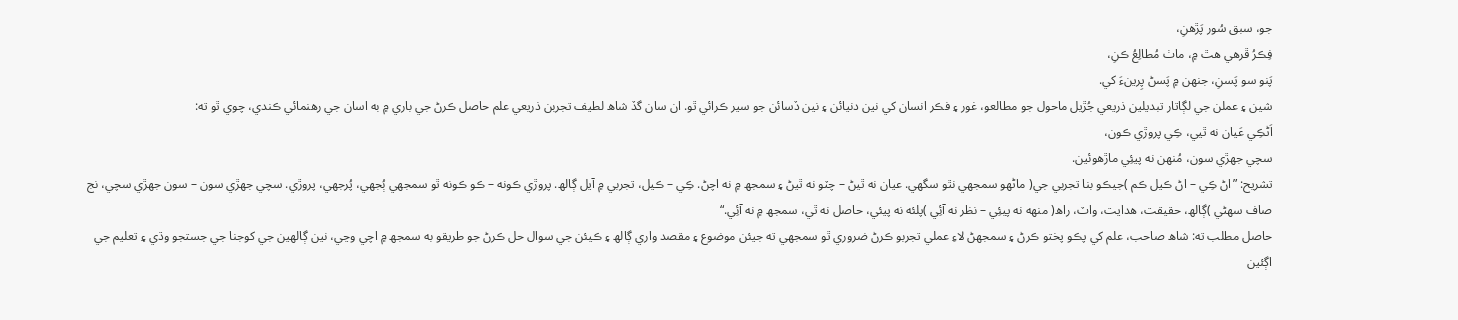جو، سبق سُور پَڙهنِ،
فِڪرُ ڦرهي هٿ ۾، ماٺ مُطالِعُ ڪنِ،
پَنو سو پَسنِ، جنهن ۾ پَسڻ پِرينءَ کي.
شين ۽ عملن جي لڳاتار تبديلين ذريعي جُڙيل ماحول جو مطالعو، غور ۽ فڪر انسان کي نين دنيائن ۽ نين ڏسائن جو سير ڪرائي ٿو. ان سان گڏ شاھ لطيف تجربن ذريعي علم حاصل ڪرڻ جي باري ۾ به اسان جي رهنمائي ڪندي، چوي ٿو ته:
اَڻڪِي عَيان نه ٿيي، ڪِي پروڙي ڪون،
سچي جھڙي سون، مُنهن نه پيئِي ماڙهوئين.
تشريح: ”اڻ ڪِي – اڻ ڪيل ڪم )جيڪو بنا تجربي جي( ماڻهو سمجھي نٿو سگھي. عيان نه ٿيڻ – چٽو نه ٿيڻ ۽ سمجھ ۾ نه اچڻ. ڪِي – ڪيل، تجربي ۾ آيل ڳالھ. پروڙي ڪونه – ڪو ڪونه ٿو سمجھي ٻُجھي، پُرجھي، پروڙي. سچي جهڙي سون – سون جهڙي سچي، نج صاف سهڻي )ڳالھ، حقيقت، هدايت، واٽ، راھ( منهه نه پيئِي – نظر نه آئِي )پلئه نه پيئي، حاصل نه ٿي، سمجھ ۾ نه آئِي.“
حاصل مطلب ته: شاھ صاحب، علم کي پڪو پختو ڪرڻ ۽ سمجھڻ لاءِ عملي تجربو ڪرڻ ضروري ٿو سمجھي ته جيئن موضوع ۽ مقصد واري ڳالھ ۽ ڪيئن جي سوال حل ڪرڻ جو طريقو به سمجھ ۾ اچي وڃي، نين ڳالھين جي کوجنا جي جستجو وڌي ۽ تعليم جي اڳئين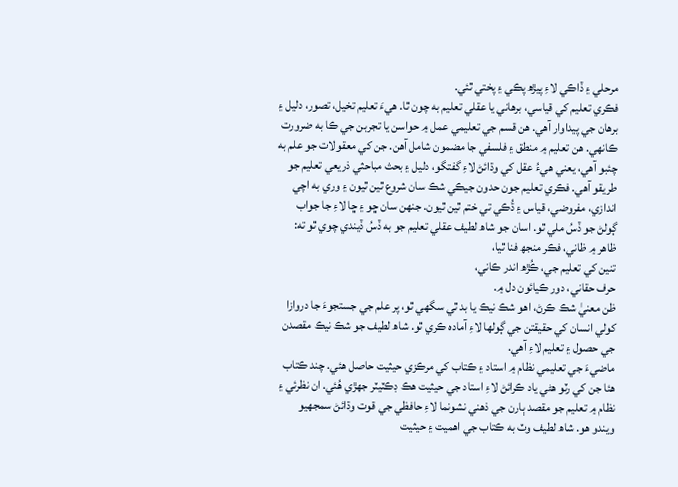مرحلي ۽ ڏاڪي لاءِ پيڙھ پڪي ۽ پختي ٿئي.
فڪري تعليم کي قياسي، برهاني يا عقلي تعليم به چون ٿا. هيءَ تعليم تخيل، تصور، دليل ۽ برهان جي پيداوار آهي. هن قسم جي تعليمي عمل ۾ حواسن يا تجربن جي ڪا به ضرورت ڪانهي. هن تعليم ۾ منطق ۽ فلسفي جا مضمون شامل آهن. جن کي معقولات جو علم به چئبو آهي، يعني هيءُ عقل کي وڌائڻ لاءِ گفتگو، دليل ۽ بحث مباحثي ذريعي تعليم جو طريقو آهي. فڪري تعليم جون حدون جيڪي شڪ سان شروع ٿين ٿيون ۽ وري به اچي اندازي، مفروضي، قياس ۽ ڌُڪي تي ختم ٿين ٿيون. جنهن سان ڇو ۽ ڇا لاءِ جا جواب ڳولڻ جو ڏسُ ملي ٿو. اسان جو شاھ لطيف عقلي تعليم جو به ڏسُ ڏيندي چوي ٿو ته:
ظاهر ۾ ظاني، فڪر منجھ فنا ٿيا،
تنين کي تعليم جي، ڪُڙھ اندر ڪاني،
حرف حقاني، دور ڪيائون دل ۾.
ظن معنيٰ شڪ ڪرڻ، اهو شڪ نيڪ يا بد ٿي سگھي ٿو، پر علم جي جستجوءَ جا دروازا کولي انسان کي حقيقتن جي ڳولها لاءِ آماده ڪري ٿو. شاھ لطيف جو شڪ نيڪ مقصدن جي حصول ۽ تعليم لاءِ آهي.
ماضيءَ جي تعليمي نظام ۾ استاد ۽ ڪتاب کي مرڪزي حيثيت حاصل هئي. چند ڪتاب هئا جن کي رٽو هڻي ياد ڪرائڻ لاءِ استاد جي حيثيت هڪ ڊڪٽيٽر جهڙي هُئي. ان نظرئي ۽ نظام ۾ تعليم جو مقصد ٻارن جي ذهني نشونما لاءِ حافظي جي قوت وڌائڻ سمجھيو ويندو هو. شاھ لطيف وٽ به ڪتاب جي اهميت ۽ حيثيت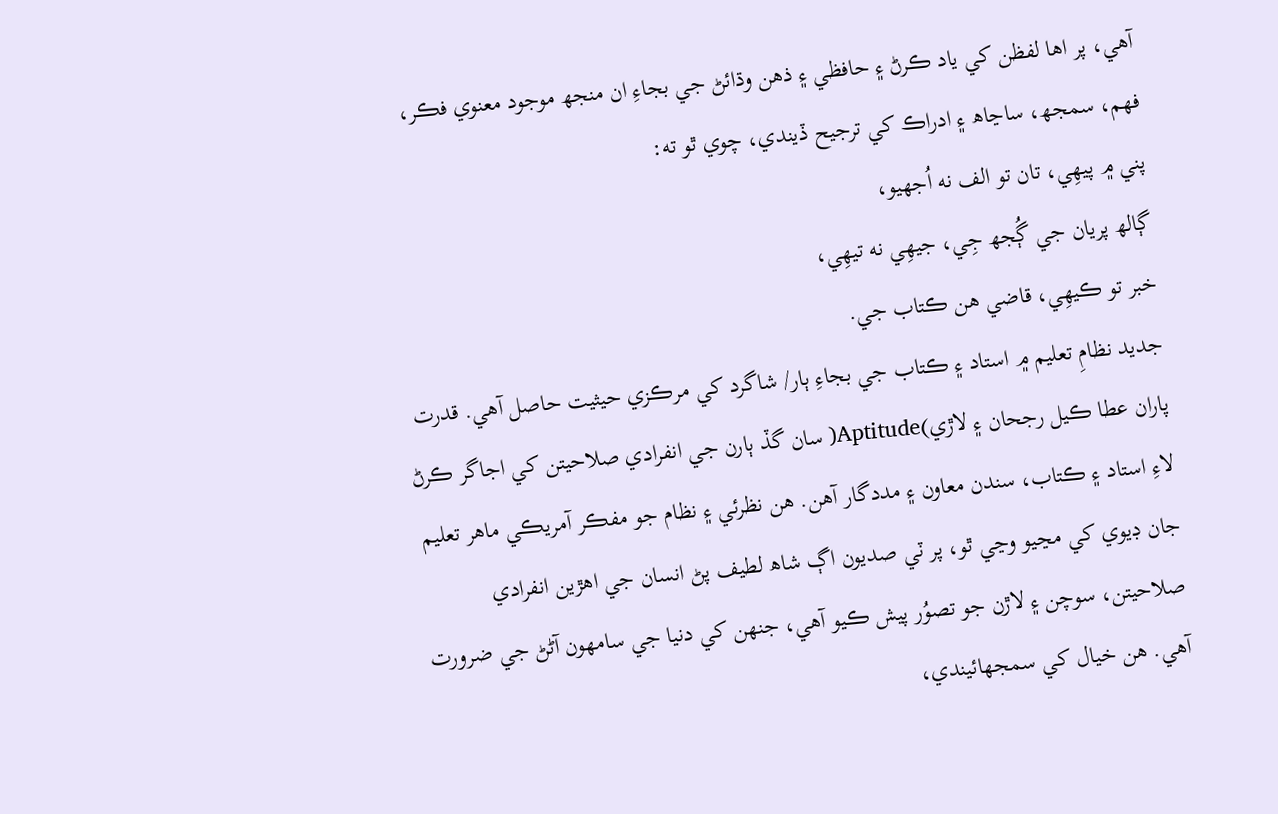آهي، پر اها لفظن کي ياد ڪرڻ ۽ حافظي ۽ ذهن وڌائڻ جي بجاءِ ان منجھ موجود معنوي فڪر، فهم، سمجھ، ساڃاھ ۽ ادراڪ کي ترجيح ڏيندي، چوي ٿو ته:
پني ۾ پيهِي، تان تو الف نه اُجھيو،
ڳالھ پريان جي ڳُجھ جِي، جيهِي نه تيهِي،
خبر تو ڪيهِي، قاضي هن ڪتاب جي.
جديد نظامِ تعليم ۾ استاد ۽ ڪتاب جي بجاءِ ٻار/ شاگرد کي مرڪزي حيثيت حاصل آهي. قدرت پاران عطا ڪيل رجحان ۽ لاڙي)Aptitude( سان گڏ ٻارن جي انفرادي صلاحيتن کي اجاگر ڪرڻ لاءِ استاد ۽ ڪتاب، سندن معاون ۽ مددگار آهن. هن نظرئي ۽ نظام جو مفڪر آمريڪي ماهر تعليم جان ڊيوي کي مڃيو وڃي ٿو، پر ٽي صديون اڳ شاھ لطيف پڻ انسان جي اهڙين انفرادي صلاحيتن، سوچن ۽ لاڙن جو تصوُر پيش ڪيو آهي، جنهن کي دنيا جي سامهون آڻڻ جي ضرورت آهي. هن خيال کي سمجهائيندي،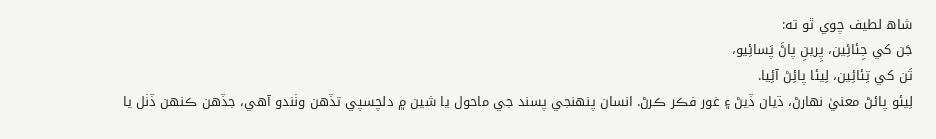شاھ لطيف چوي ٿو ته:
جَن کي جِئائِين، پِرينِ پاڻَ پَسائِيو،
تَن کي تِئائِين، لِيئا پائِڻ آئِيا.
لِيئو پائڻ معنيٰ نهارڻ، ڌيان ڏيڻ ۽ غور فڪر ڪرڻ. انسان پنهنجي پسند جي ماحول يا شين ۾ دلچسپي تڏهن وٺندو آهي، جڏهن ڪنهن ڏٺل يا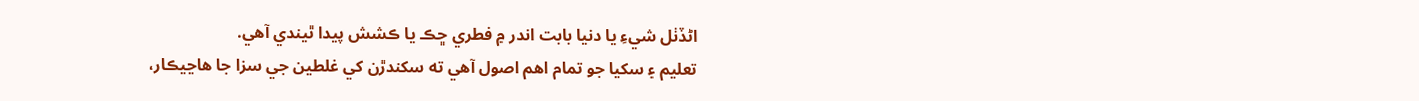اڻڏٺل شيءِ يا دنيا بابت اندر ۾ فطري ڇڪ يا ڪشش پيدا ٿيندي آهي.
تعليم ۽ سکيا جو تمام اهم اصول آهي ته سکندڙن کي غلطين جي سزا جا هاڃيڪار،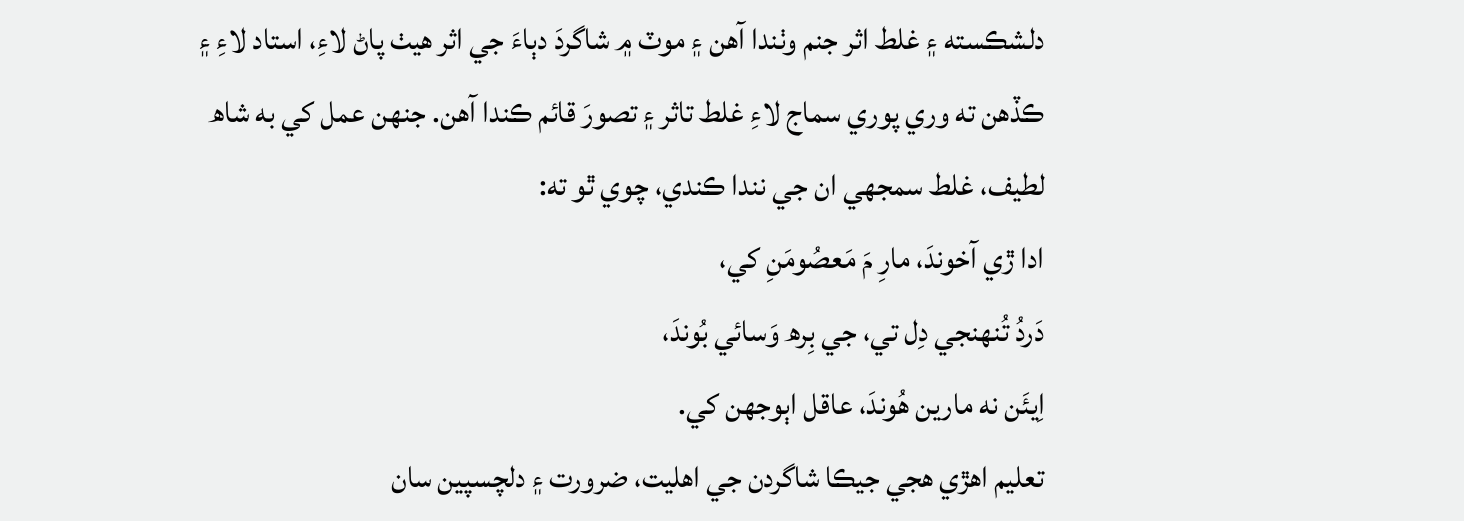دلشڪسته ۽ غلط اثر جنم وٺندا آهن ۽ موٽ ۾ شاگردَ دٻاءَ جي اثر هيٺ پاڻ لاءِ، استاد لاءِ ۽ ڪڏهن ته وري پوري سماج لاءِ غلط تاثر ۽ تصورَ قائم ڪندا آهن. جنهن عمل کي به شاھ لطيف، غلط سمجھي ان جي نندا ڪندي، چوي ٿو ته:
ادا ڙي آخوندَ، مارِ مَ مَعصُومَنِ کي،
دَردُ تُنهنجي دِل تي، جي بِرھ وَسائي بُوندَ،
اِيئَن نه مارين هُوندَ، عاقل اٻوجھن کي.
تعليم اهڙي هجي جيڪا شاگردن جي اهليت، ضرورت ۽ دلچسپين سان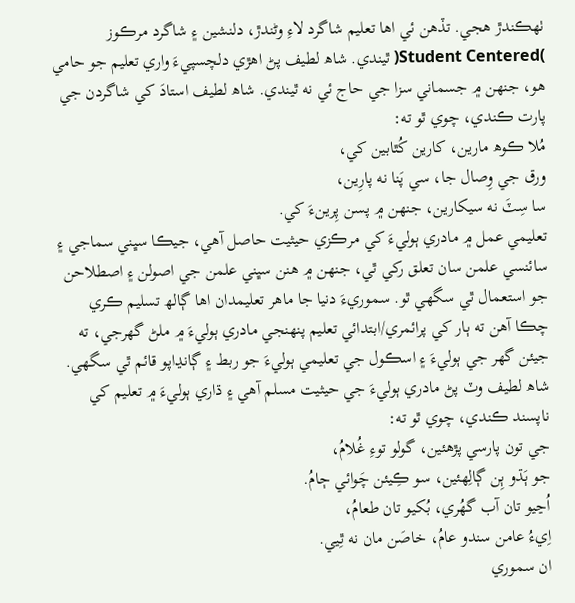ٺهڪندڙ هجي. تڏهن ئي اها تعليم شاگرد لاءِ وڻندڙ، دلنشين ۽ شاگرد مرڪوز )Student Centered( ٿيندي. شاھ لطيف پڻ اهڙي دلچسپيءَ واري تعليم جو حامي هو، جنهن ۾ جسماني سزا جي حاج ئي نه ٿيندي. شاھ لطيف استادَ کي شاگردن جي پارت ڪندي، چوي ٿو ته:
مُلا ڪوھ مارين، کارين کُٿابين کي،
ورق جي وِصال جا، سي پَنا نه پارِين،
سا سِٽَ نه سيکارين، جنهن ۾ پسن پِرينءَ کي.
تعليمي عمل ۾ مادري ٻوليءَ کي مرڪزي حيثيت حاصل آهي، جيڪا سڀني سماجي ۽ سائنسي علمن سان تعلق رکي ٿي، جنهن ۾ هنن سڀني علمن جي اصولن ۽ اصطلاحن جو استعمال ٿي سگھي ٿو. سموريءَ دنيا جا ماهر تعليمدان اها ڳالھ تسليم ڪري چڪا آهن ته ٻار کي پرائمري/ابتدائي تعليم پنهنجي مادري ٻوليءَ ۾ ملڻ گھرجي، ته جيئن گھر جي ٻوليءَ ۽ اسڪول جي تعليمي ٻوليءَ جو ربط ۽ ڳانڍاپو قائم ٿي سگھي. شاھ لطيف وٽ پڻ مادري ٻوليءَ جي حيثيت مسلم آهي ۽ ڌاري ٻوليءَ ۾ تعليم کي ناپسند ڪندي، چوي ٿو ته:
جي تون پارسي پڙهئين، گولو توءِ غُلامُ،
جو ٻَڌو ٻِن ڳالِھئين، سو ڪِيئن چَوائي ڄامُ.
اُڃيو تان آب گھُري، بُکيو تان طعامُ،
اِيءُ عامن سندو عامُ، خاصَن مان نه ٿِيي.
ان سموري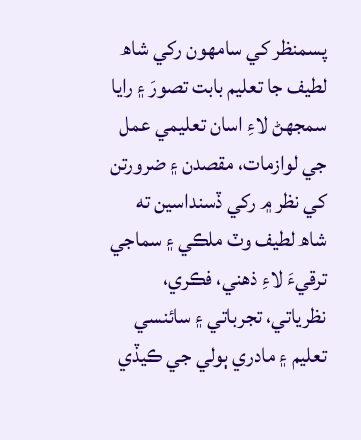پسمنظر کي سامهون رکي شاھ لطيف جا تعليم بابت تصورَ ۽ رايا سمجھڻ لاءِ اسان تعليمي عمل جي لوازمات، مقصدن ۽ ضرورتن کي نظر ۾ رکي ڏسنداسين ته شاھ لطيف وٽ ملڪي ۽ سماجي ترقيءَ لاءِ ذهني، فڪري، نظرياتي، تجرباتي ۽ سائنسي تعليم ۽ مادري ٻولي جي ڪيڏي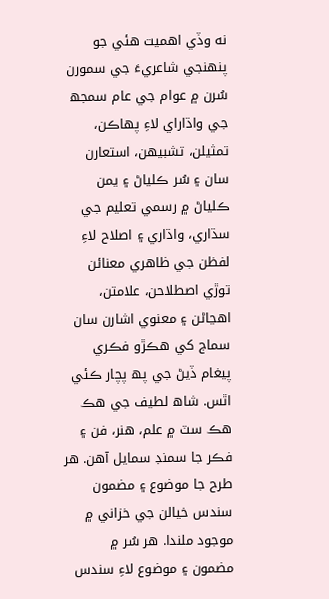نه وڏي اهميت هئي جو پنهنجي شاعريءَ جي سمورن سُرن ۾ عوام جي عام سمجھ جي واڌاراي لاءِ پهاڪن، تمثيلن، تشبيھن، استعارن سان ۽ سُر ڪلياڻ ۽ يمن ڪلياڻ ۾ رسمي تعليم جي سڌاري، واڌاري ۽ اصلاح لاءِ لفظن جي ظاهري معنائن توڙي اصطلاحن، علامتن، اهڃاڻن ۽ معنوي اشارن سان سماج کي هڪڙو فڪري پيغام ڏيڻ جي پھ پچار ڪئي اٿس. شاھ لطيف جي هڪ هڪ سٽ ۾ علم، هنر، فن ۽ فڪر جا سمنڊ سمايل آهن. هر طرح جا موضوع ۽ مضمون سندس خيالن جي خزاني ۾ موجود ملندا. هر سُر ۾ مضمون ۽ موضوع لاءِ سندس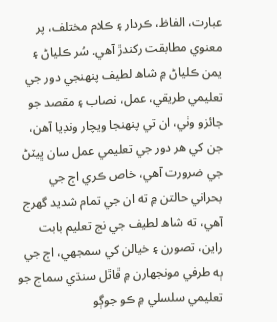عبارت، الفاظ، ڪردار ۽ ڪلام مختلف، پر معنوي مطابقت رکندڙ آهي. سُر ڪلياڻ ۽ يمن ڪلياڻ ۾ شاھ لطيف پنهنجي دور جي تعليمي طريقي، عمل، نصاب ۽ مقصد جو جائزو وٺي، ان تي پنهنجا ويچار ونڊيا آهن، جن کي هر دور جي تعليمي عمل سان ڀيٽڻ جي ضرورت آهي، خاص ڪري اڄ جي بحراني حالتن ۾ ته ان جي تمام شديد گھرج آهي، ته شاھ لطيف جي نج تعليم بابت راين، تصورن ۽ خيالن کي سمجھي، اڄ جي ٻه طرفي مونجھارن ۾ ڦاٿل سنڌي سماج جو تعليمي سلسلي ۾ ڪو جوڳو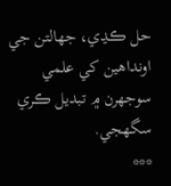حل ڪڍي، جهالتن جي اونداهين کي علمي سوجھرن ۾ تبديل ڪري سگھجي.
***